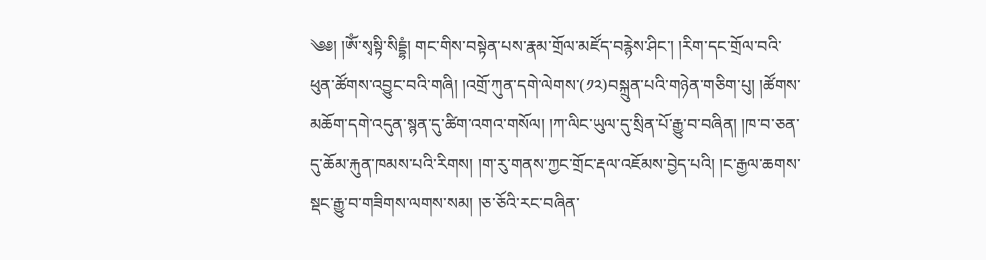༄༅། །ༀ་སྭསྟི་སིདྡྷཾ། གང་གིས་བསྟེན་པས་རྣམ་གྲོལ་མཛོད་བརྙེས་ཤིང་། །རིག་དང་གྲོལ་བའི་ཕུན་ཚོགས་འབྱུང་བའི་གཞི། །འགྲོ་ཀུན་དགེ་ལེགས་(༡༢)བསྐྲུན་པའི་གཉེན་གཅིག་པུ། །ཚོགས་མཆོག་དགེ་འདུན་སྙན་དུ་ཚིག་འགའ་གསོལ། །ཀ་ལིང་ཡུལ་དུ་སྲིན་པོ་རྒྱུ་བ་བཞིན། །ཁ་བ་ཅན་དུ་ཆོམ་རྐུན་ཁམས་པའི་རིགས། །ག་རུ་གནས་ཀྱང་གྲོང་རྡལ་འཇོམས་བྱེད་པའི། །ང་རྒྱལ་ཆགས་སྡང་རྒྱུ་བ་གཟིགས་ལགས་སམ། །ཅ་ཅོའི་རང་བཞིན་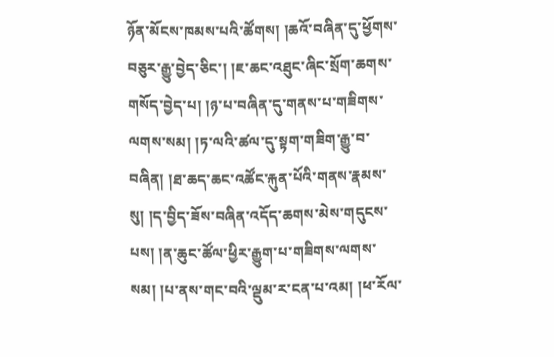ཉོན་མོངས་ཁམས་པའི་ཚོགས། །ཆའོ་བཞིན་དུ་ཕྱོགས་བཅུར་རྒྱུ་བྱེད་ཅིང་། །ཇ་ཆང་འཐུང་ཞིང་སྲོག་ཆགས་གསོད་བྱེད་པ། །ཉ་པ་བཞིན་དུ་གནས་པ་གཟིགས་ལགས་སམ། །ཏ་ལའི་ཚལ་དུ་སྟག་གཟིག་རྒྱུ་བ་བཞིན། །ཐ་ཆད་ཆང་འཚོང་རྐུན་པོའི་གནས་རྣམས་སུ། །ད་བྱིད་ཟོས་བཞིན་འདོད་ཆགས་མེས་གདུངས་པས། །ན་ཆུང་ཚོལ་ཕྱིར་རྒྱུག་པ་གཟིགས་ལགས་སམ། །པ་ནས་གང་བའི་ལྡུམ་ར་ངན་པ་འམ། །ཕ་རོལ་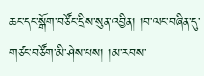ཆང་དང་སྒོག་བཙོང་དྲིས་སུན་འབྱིན། །བ་ལང་བཞིན་དུ་གཙང་བཙོག་མི་ཤེས་པས། །མ་རབས་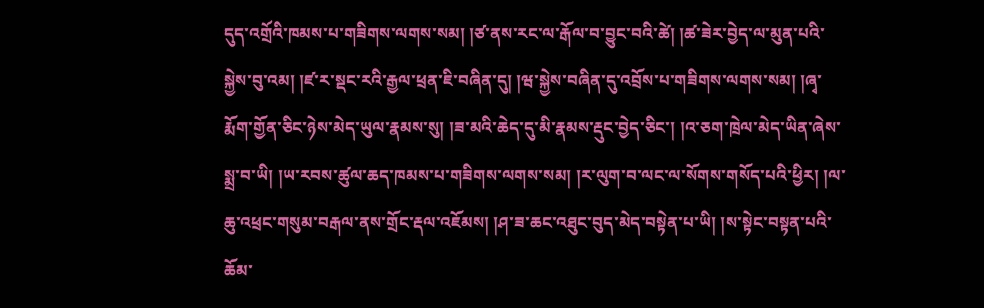དུད་འགྲོའི་ཁམས་པ་གཟིགས་ལགས་སམ། །ཙ་ནས་རང་ལ་རྒོལ་བ་བྱུང་བའི་ཚེ། །ཚ་ཟེར་བྱེད་ལ་མུན་པའི་སྐྱེས་བུ་འམ། །ཛ་ར་སྡང་རའི་རྒྱལ་ཕྲན་ཇི་བཞིན་དུ། །ཝ་སྐྱེས་བཞིན་དུ་འབྲོས་པ་གཟིགས་ལགས་སམ། །ཞྭ་རྨོག་གྱོན་ཅིང་ཉེས་མེད་ཡུལ་རྣམས་སུ། །ཟ་མའི་ཆེད་དུ་མི་རྣམས་རྡུང་བྱེད་ཅིང་། །འ་ཅག་ཁྲེལ་མེད་ཡིན་ཞེས་སྨྲ་བ་ཡི། །ཡ་རབས་ཚུལ་ཆད་ཁམས་པ་གཟིགས་ལགས་སམ། །ར་ལུག་བ་ལང་ལ་སོགས་གསོད་པའི་ཕྱིར། །ལ་ཆུ་འཕྲང་གསུམ་བརྒལ་ནས་གྲོང་རྡལ་འཇོམས། །ཤ་ཟ་ཆང་འཐུང་བུད་མེད་བསྟེན་པ་ཡི། །ས་སྟེང་བསྟན་པའི་ཆོམ་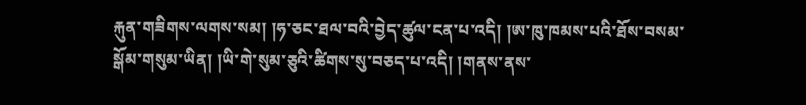རྐུན་གཟིགས་ལགས་སམ། །ཧ་ཅང་ཐལ་བའི་བྱེད་ཚུལ་ངན་པ་འདི། །ཨ་ཁུ་ཁམས་པའི་ཐོས་བསམ་སྒོམ་གསུམ་ཡིན། །ཡི་གེ་སུམ་ཅུའི་ཚིགས་སུ་བཅད་པ་འདི། །གནས་ནས་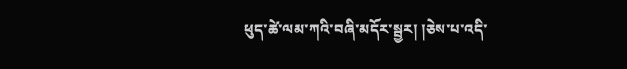ཕུད་ཚེ་ལམ་ཀའི་བཞི་མདོར་སྦྱར། །ཅེས་པ་འདི་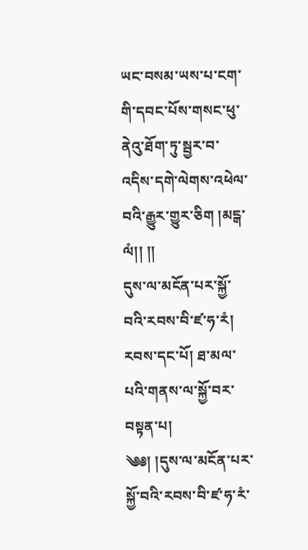ཡང་བསམ་ཡས་པ་ངག་གི་དབང་པོས་གསང་ཕུ་ནེའུ་ཐོག་ཏུ་སྦྱར་བ་འདིས་དགེ་ལེགས་འཕེལ་བའི་རྒྱུར་གྱུར་ཅིག །མངྒ་ལཾ།། །།
དུས་ལ་མངོན་པར་སྐྱོ་བའི་རབས་བི་ཛ་ཧ་རཾ།
རབས་དང་པོ། ཐ་མལ་པའི་གནས་ལ་སྐྱོ་བར་བསྟན་པ།
༄༅། །དུས་ལ་མངོན་པར་སྐྱོ་བའི་རབས་བི་ཛ་ཧ་རཾ་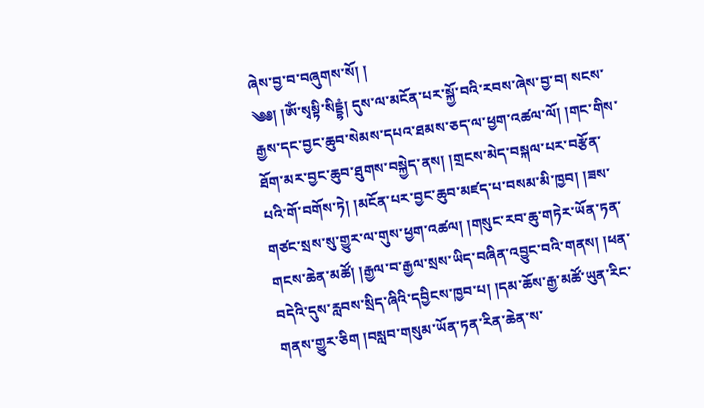ཞེས་བྱ་བ་བཞུགས་སོ། །
༄༅། །ༀ་སྭསྟི་སིདྡྷཾ། དུས་ལ་མངོན་པར་སྐྱོ་བའི་རབས་ཞེས་བྱ་བ། སངས་རྒྱས་དང་བྱང་ཆུབ་སེམས་དཔའ་ཐམས་ཅད་ལ་ཕྱག་འཚལ་ལོ། །གང་གིས་ཐོག་མར་བྱང་ཆུབ་ཐུགས་བསྐྱེད་ནས། །གྲངས་མེད་བསྐལ་པར་བརྩོན་པའི་གོ་བགོས་ཏེ། །མངོན་པར་བྱང་ཆུབ་མཛད་པ་བསམ་མི་ཁྱབ། །ཟས་གཙང་སྲས་སུ་གྱུར་ལ་གུས་ཕྱག་འཚལ། །གསུང་རབ་ཆུ་གཏེར་ཡོན་ཏན་གངས་ཆེན་མཚོ། །རྒྱལ་བ་རྒྱལ་སྲས་ཡིད་བཞིན་འབྱུང་བའི་གནས། །ཕན་བདེའི་དུས་རླབས་སྲིད་ཞིའི་དབྱིངས་ཁྱབ་པ། །དམ་ཆོས་རྒྱ་མཚོ་ཡུན་རིང་གནས་གྱུར་ཅིག །བསླབ་གསུམ་ཡོན་ཏན་རིན་ཆེན་ས་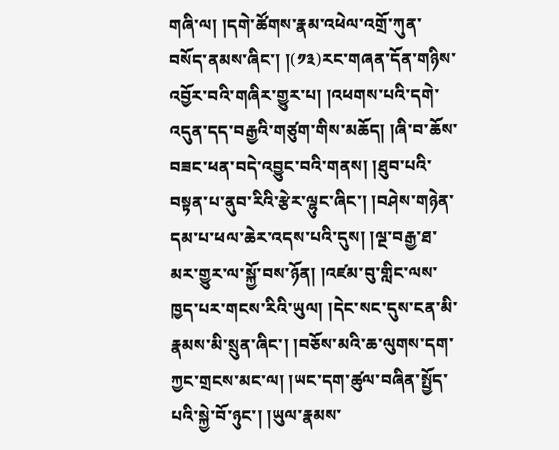གཞི་ལ། །དགེ་ཚོགས་རྣམ་འཕེལ་འགྲོ་ཀུན་བསོད་ནམས་ཞིང་། །(༡༣)རང་གཞན་དོན་གཉིས་འབྱོར་བའི་གཞིར་གྱུར་པ། །འཕགས་པའི་དགེ་འདུན་དད་བརྒྱའི་གཙུག་གིས་མཆོད། །ཞི་བ་ཆོས་བཟང་ཕན་བདེ་འབྱུང་བའི་གནས། །ཐུབ་པའི་བསྟན་པ་ནུབ་རིའི་རྩེར་ལྷུང་ཞིང་། །བཤེས་གཉེན་དམ་པ་ཕལ་ཆེར་འདས་པའི་དུས། །ལྔ་བརྒྱ་ཐ་མར་གྱུར་ལ་སྐྱོ་བས་ཉོན། །འཛམ་བུ་གླིང་ལས་ཁྱད་པར་གངས་རིའི་ཡུལ། །དེང་སང་དུས་ངན་མི་རྣམས་མི་སྲུན་ཞིང་། །བཅོས་མའི་ཆ་ལུགས་དག་ཀྱང་གྲངས་མང་ལ། །ཡང་དག་ཚུལ་བཞིན་སྤྱོད་པའི་སྐྱེ་བོ་ཉུང་། །ཡུལ་རྣམས་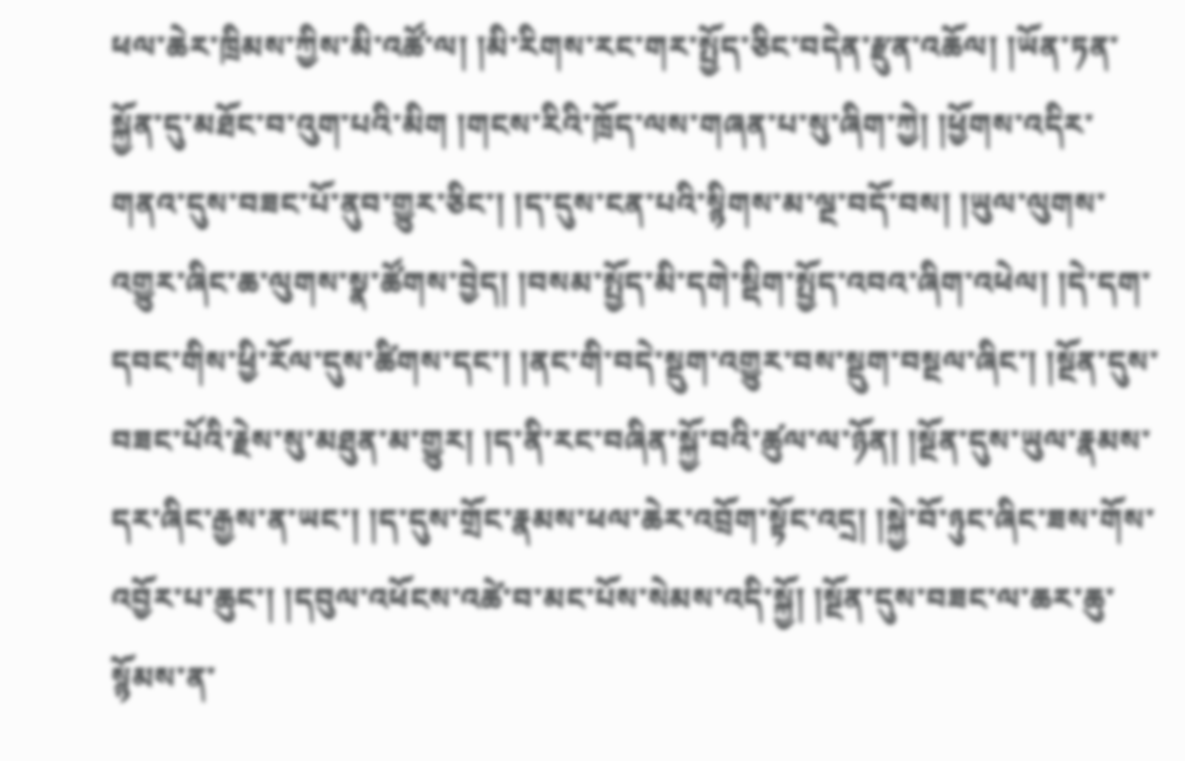ཕལ་ཆེར་ཁྲིམས་ཀྱིས་མི་འཚོ་ལ། །མི་རིགས་རང་གར་སྤྱོད་ཅིང་བདེན་རྫུན་འཆོལ། །ཡོན་ཏན་སྐྱོན་དུ་མཐོང་བ་འུག་པའི་མིག །གངས་རིའི་ཁྲོད་ལས་གཞན་པ་སུ་ཞིག་ཀྱེ། །ཕྱོགས་འདིར་གནའ་དུས་བཟང་པོ་ནུབ་གྱུར་ཅིང་། །ད་དུས་ངན་པའི་སྙིགས་མ་ལྔ་བདོ་བས། །ཡུལ་ལུགས་འགྱུར་ཞིང་ཆ་ལུགས་སྣ་ཚོགས་བྱེད། །བསམ་སྤྱོད་མི་དགེ་སྡིག་སྤྱོད་འབའ་ཞིག་འཕེལ། །དེ་དག་དབང་གིས་ཕྱི་རོལ་དུས་ཚིགས་དང་། །ནང་གི་བདེ་སྡུག་འགྱུར་བས་སྡུག་བསྔལ་ཞིང་། །སྔོན་དུས་བཟང་པོའི་རྗེས་སུ་མཐུན་མ་གྱུར། །ད་ནི་རང་བཞིན་སྐྱོ་བའི་ཚུལ་ལ་ཉོན། །སྔོན་དུས་ཡུལ་རྣམས་དར་ཞིང་རྒྱས་ན་ཡང་། །ད་དུས་གྲོང་རྣམས་ཕལ་ཆེར་འབྲོག་སྟོང་འདྲ། །སྐྱེ་བོ་ཉུང་ཞིང་ཟས་གོས་འབྱོར་པ་ཆུང་། །དབུལ་འཕོངས་འཚེ་བ་མང་པོས་སེམས་འདི་སྐྱོ། །སྔོན་དུས་བཟང་ལ་ཆར་ཆུ་སྙོམས་ན་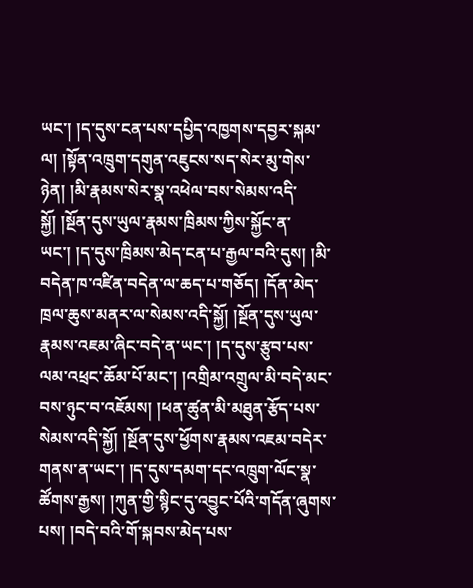ཡང་། །ད་དུས་ངན་པས་དཔྱིད་འཁྱགས་དབྱར་སྐམ་ལ། །སྟོན་འཁྲུག་དགུན་འཇུངས་སད་སེར་མུ་གེས་ཉེན། །མི་རྣམས་སེར་སྣ་འཕེལ་བས་སེམས་འདི་སྐྱོ། །སྔོན་དུས་ཡུལ་རྣམས་ཁྲིམས་ཀྱིས་སྐྱོང་ན་ཡང་། །ད་དུས་ཁྲིམས་མེད་ངན་པ་རྒྱལ་བའི་དུས། །མི་བདེན་ཁ་འཛིན་བདེན་ལ་ཆད་པ་གཅོད། །དོན་མེད་ཁྲལ་ཆུས་མནར་ལ་སེམས་འདི་སྐྱོ། །སྔོན་དུས་ཡུལ་རྣམས་འཇམ་ཞིང་བདེ་ན་ཡང་། །ད་དུས་རྩུབ་པས་ལམ་འཕྲང་ཆོམ་པོ་མང་། །འགྲིམ་འགྲུལ་མི་བདེ་མང་བས་ཉུང་བ་འཇོམས། །ཕན་ཚུན་མི་མཐུན་རྩོད་པས་སེམས་འདི་སྐྱོ། །སྔོན་དུས་ཕྱོགས་རྣམས་འཇམ་བདེར་གནས་ན་ཡང་། །ད་དུས་དམག་དང་འཁྲུག་ལོང་སྣ་ཚོགས་རྒྱས། །ཀུན་གྱི་སྙིང་དུ་འབྱུང་པོའི་གདོན་ཞུགས་པས། །བདེ་བའི་གོ་སྐབས་མེད་པས་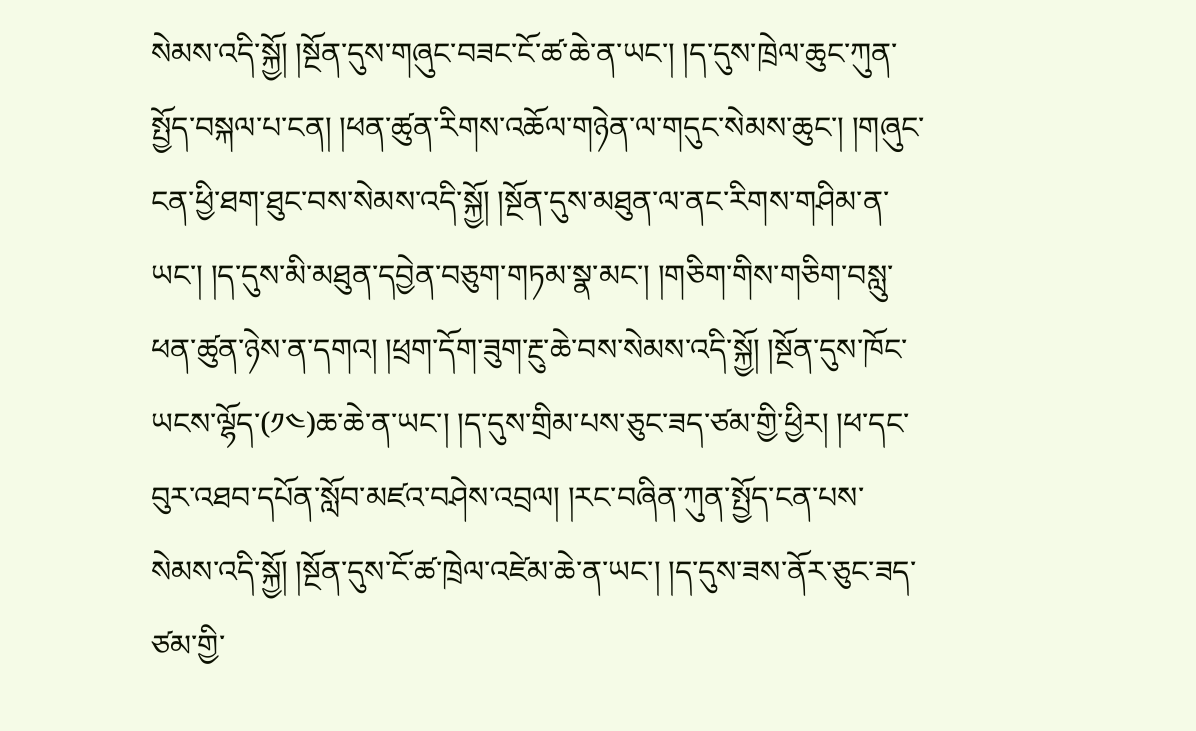སེམས་འདི་སྐྱོ། །སྔོན་དུས་གཞུང་བཟང་ངོ་ཚ་ཆེ་ན་ཡང་། །ད་དུས་ཁྲེལ་ཆུང་ཀུན་སྤྱོད་བསྐལ་པ་ངན། །ཕན་ཚུན་རིགས་འཆོལ་གཉེན་ལ་གདུང་སེམས་ཆུང་། །གཞུང་ངན་ཕྱི་ཐག་ཐུང་བས་སེམས་འདི་སྐྱོ། །སྔོན་དུས་མཐུན་ལ་ནང་རིགས་གཤིམ་ན་ཡང་། །ད་དུས་མི་མཐུན་དབྱེན་བཅུག་གཏམ་སྣ་མང་། །གཅིག་གིས་གཅིག་བསླུ་ཕན་ཚུན་ཉེས་ན་དགའ། །ཕྲག་དོག་ཟུག་རྔུ་ཆེ་བས་སེམས་འདི་སྐྱོ། །སྔོན་དུས་ཁོང་ཡངས་ལྷོད་(༡༤)ཆ་ཆེ་ན་ཡང་། །ད་དུས་གྲིམ་པས་ཅུང་ཟད་ཙམ་གྱི་ཕྱིར། །ཕ་དང་བུར་འཐབ་དཔོན་སློབ་མཛའ་བཤེས་འབྲལ། །རང་བཞིན་ཀུན་སྤྱོད་ངན་པས་སེམས་འདི་སྐྱོ། །སྔོན་དུས་ངོ་ཚ་ཁྲེལ་འཛེམ་ཆེ་ན་ཡང་། །ད་དུས་ཟས་ནོར་ཅུང་ཟད་ཙམ་གྱི་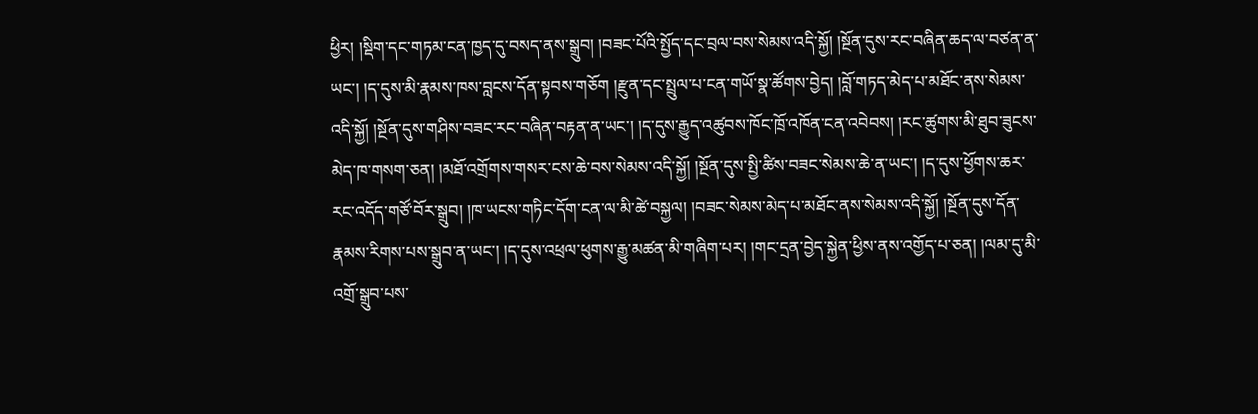ཕྱིར། །སྡིག་དང་གཏམ་ངན་ཁྱད་དུ་བསད་ནས་སྒྲུབ། །བཟང་པོའི་སྤྱོད་དང་བྲལ་བས་སེམས་འདི་སྐྱོ། །སྔོན་དུས་རང་བཞིན་ཆད་ལ་བཙན་ན་ཡང་། །ད་དུས་མི་རྣམས་ཁས་བླངས་དོན་སྟབས་གཅོག །རྫུན་དང་སྤྲུལ་པ་ངན་གཡོ་སྣ་ཚོགས་བྱེད། །བློ་གཏད་མེད་པ་མཐོང་ནས་སེམས་འདི་སྐྱོ། །སྔོན་དུས་གཤིས་བཟང་རང་བཞིན་བརྟན་ན་ཡང་། །ད་དུས་རྒྱུད་འཚུབས་ཁོང་ཁྲོ་འཁོན་ངན་འབེབས། །རང་ཚུགས་མི་ཐུབ་ཟུངས་མེད་ཁ་གསག་ཅན། །མཐོ་འགྲོགས་གསར་ངས་ཆེ་བས་སེམས་འདི་སྐྱོ། །སྔོན་དུས་སྤྱི་ཚིས་བཟང་སེམས་ཆེ་ན་ཡང་། །ད་དུས་ཕྱོགས་ཆར་རང་འདོད་གཙོ་བོར་སྒྲུབ། །ཁ་ཡངས་གཏིང་དོག་ངན་ལ་མི་ཚེ་བསྐྱལ། །བཟང་སེམས་མེད་པ་མཐོང་ནས་སེམས་འདི་སྐྱོ། །སྔོན་དུས་དོན་རྣམས་རིགས་པས་སྒྲུབ་ན་ཡང་། །ད་དུས་འཕྲལ་ཕུགས་རྒྱུ་མཚན་མི་གཞིག་པར། །གང་དྲན་བྱེད་སྐྱེན་ཕྱིས་ནས་འགྱོད་པ་ཅན། །ལམ་དུ་མི་འགྲོ་སྒྲུབ་པས་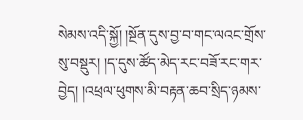སེམས་འདི་སྐྱོ། །སྔོན་དུས་བྱ་བ་གང་ལའང་གྲོས་སུ་བསྡུར། །ད་དུས་ཚོད་མེད་རང་བཟོ་རང་གར་བྱེད། །འཕྲལ་ཕུགས་མི་བརྟན་ཆབ་སྲིད་ཉམས་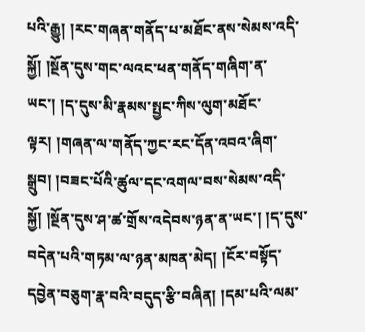པའི་རྒྱུ། །རང་གཞན་གནོད་པ་མཐོང་ནས་སེམས་འདི་སྐྱོ། །སྔོན་དུས་གང་ལའང་ཕན་གནོད་གཞིག་ན་ཡང་། །ད་དུས་མི་རྣམས་སྤྱང་ཀིས་ལུག་མཐོང་ལྟར། །གཞན་ལ་གནོད་ཀྱང་རང་དོན་འབའ་ཞིག་སྒྲུབ། །བཟང་པོའི་ཚུལ་དང་འགལ་བས་སེམས་འདི་སྐྱོ། །སྔོན་དུས་ཤ་ཚ་གྲོས་འདེབས་ཉན་ན་ཡང་། །ད་དུས་བདེན་པའི་གཏམ་ལ་ཉན་མཁན་མེད། །ངོར་བསྟོད་དབྱེན་བཅུག་རྣ་བའི་བདུད་རྩི་བཞིན། །དམ་པའི་ལམ་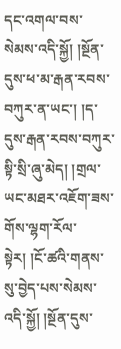དང་འགལ་བས་སེམས་འདི་སྐྱོ། །སྔོན་དུས་ཕ་མ་རྒན་རབས་བཀུར་ན་ཡང་། །ད་དུས་རྒན་རབས་བཀུར་སྟི་སྲི་ཞུ་མེད། །གྲལ་ཡང་མཐར་འཇོག་ཟས་གོས་ལྷག་རོལ་སྟེར། །ངོ་ཚའི་གནས་སུ་བྱེད་པས་སེམས་འདི་སྐྱོ། །སྔོན་དུས་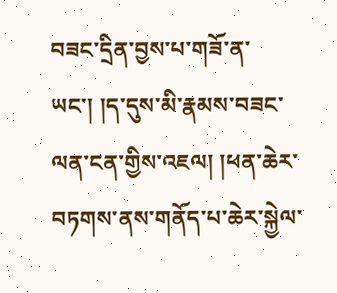བཟང་དྲིན་བྱས་པ་གཟོ་ན་ཡང་། །ད་དུས་མི་རྣམས་བཟང་ལན་ངན་གྱིས་འཇལ། །ཕན་ཆེར་བཏགས་ནས་གནོད་པ་ཆེར་སྐྱེལ་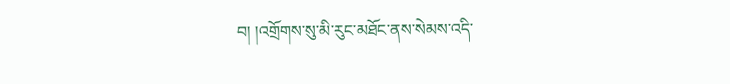བ། །འགྲོགས་སུ་མི་རུང་མཐོང་ནས་སེམས་འདི་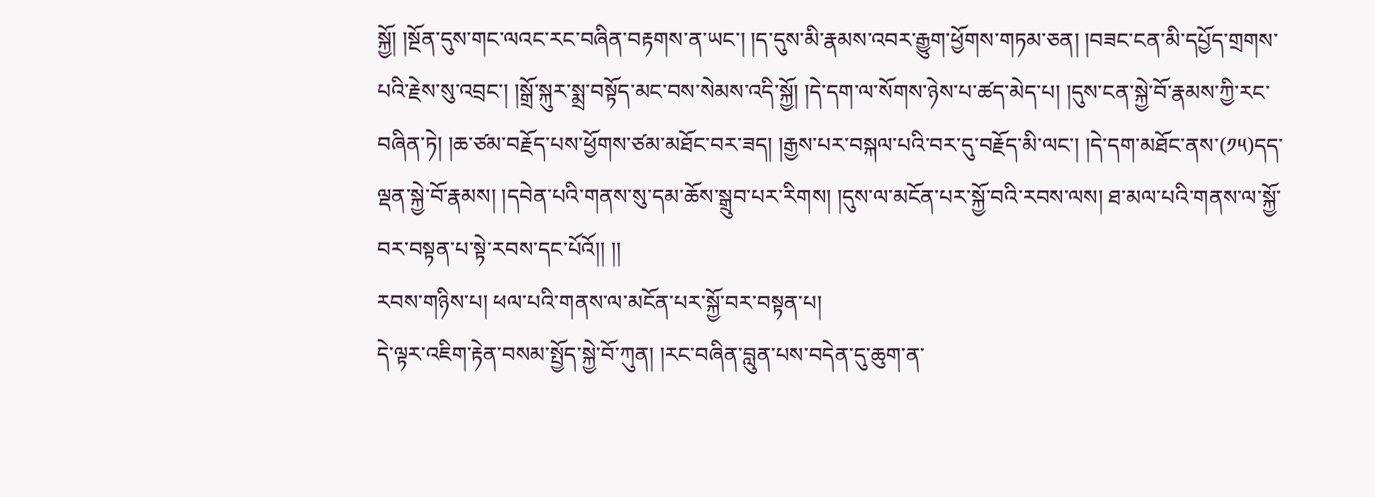སྐྱོ། །སྔོན་དུས་གང་ལའང་རང་བཞིན་བརྟགས་ན་ཡང་། །ད་དུས་མི་རྣམས་འབར་རྒྱུག་ཕྱོགས་གཏམ་ཅན། །བཟང་ངན་མི་དཔྱོད་གྲགས་པའི་རྗེས་སུ་འབྲང་། །སྒྲོ་སྐུར་སྨྲ་བསྟོད་མང་བས་སེམས་འདི་སྐྱོ། །དེ་དག་ལ་སོགས་ཉེས་པ་ཚད་མེད་པ། །དུས་ངན་སྐྱེ་བོ་རྣམས་ཀྱི་རང་བཞིན་ཏེ། །ཆ་ཙམ་བརྗོད་པས་ཕྱོགས་ཙམ་མཐོང་བར་ཟད། །རྒྱས་པར་བསྐལ་པའི་བར་དུ་བརྗོད་མི་ལང་། །དེ་དག་མཐོང་ནས་(༡༥)དད་ལྡན་སྐྱེ་བོ་རྣམས། །དབེན་པའི་གནས་སུ་དམ་ཆོས་སྒྲུབ་པར་རིགས། །དུས་ལ་མངོན་པར་སྐྱོ་བའི་རབས་ལས། ཐ་མལ་པའི་གནས་ལ་སྐྱོ་བར་བསྟན་པ་སྟེ་རབས་དང་པོའོ།། །།
རབས་གཉིས་པ། ཕལ་པའི་གནས་ལ་མངོན་པར་སྐྱོ་བར་བསྟན་པ།
དེ་ལྟར་འཇིག་རྟེན་བསམ་སྤྱོད་སྐྱེ་བོ་ཀུན། །རང་བཞིན་བླུན་པས་བདེན་དུ་ཆུག་ན་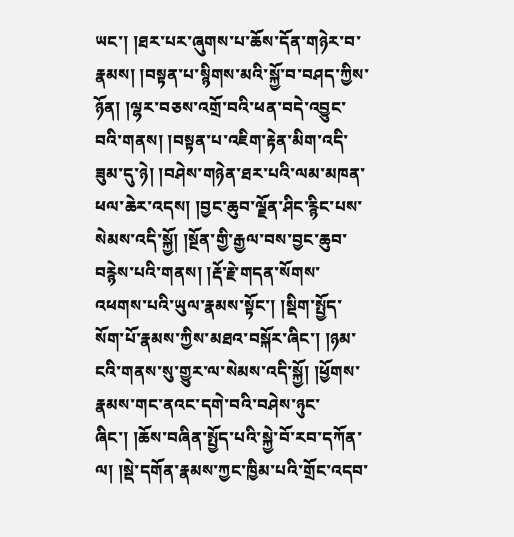ཡང་། །ཐར་པར་ཞུགས་པ་ཆོས་དོན་གཉེར་བ་རྣམས། །བསྟན་པ་སྙིགས་མའི་སྐྱོ་བ་བཤད་ཀྱིས་ཉོན། །ལྷར་བཅས་འགྲོ་བའི་ཕན་བདེ་འབྱུང་བའི་གནས། །བསྟན་པ་འཇིག་རྟེན་མིག་འདི་ཟུམ་དུ་ཉེ། །བཤེས་གཉེན་ཐར་པའི་ལམ་མཁན་ཕལ་ཆེར་འདས། །བྱང་ཆུབ་ལྗོན་ཤིང་རྙིང་པས་སེམས་འདི་སྐྱོ། །སྔོན་གྱི་རྒྱལ་བས་བྱང་ཆུབ་བརྙེས་པའི་གནས། །རྡོ་རྗེ་གདན་སོགས་འཕགས་པའི་ཡུལ་རྣམས་སྟོང་། །སྡིག་སྤྱོད་སོག་པོ་རྣམས་ཀྱིས་མཐའ་བསྐོར་ཞིང་། །ཉམ་ངའི་གནས་སུ་གྱུར་ལ་སེམས་འདི་སྐྱོ། །ཕྱོགས་རྣམས་གང་ནའང་དགེ་བའི་བཤེས་ཉུང་ཞིང་། །ཆོས་བཞིན་སྤྱོད་པའི་སྐྱེ་བོ་རབ་དཀོན་ལ། །སྡེ་དགོན་རྣམས་ཀྱང་ཁྱིམ་པའི་གྲོང་འདབ་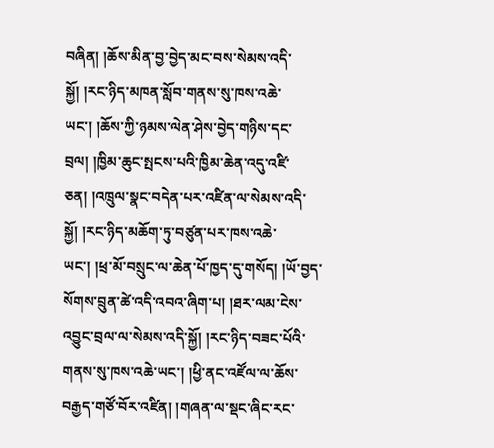བཞིན། །ཆོས་མིན་བྱ་བྱེད་མང་བས་སེམས་འདི་སྐྱོ། །རང་ཉིད་མཁན་སློབ་གནས་སུ་ཁས་འཆེ་ཡང་། །ཆོས་ཀྱི་ཉམས་ལེན་ཤེས་བྱེད་གཉིས་དང་བྲལ། །ཁྱིམ་ཆུང་སྤངས་པའི་ཁྱིམ་ཆེན་འདུ་འཛི་ཅན། །འཁྲུལ་སྣང་བདེན་པར་འཛིན་ལ་སེམས་འདི་སྐྱོ། །རང་ཉིད་མཆོག་ཏུ་བཙུན་པར་ཁས་འཆེ་ཡང་། །ཕྲ་མོ་བསྲུང་ལ་ཆེན་པོ་ཁྱད་དུ་གསོད། །ཡོ་བྱད་སོགས་བྲུན་ཚེ་འདི་འབའ་ཞིག་པ། །ཐར་ལམ་ངེས་འབྱུང་བྲལ་ལ་སེམས་འདི་སྐྱོ། །རང་ཉིད་བཟང་པོའི་གནས་སུ་ཁས་འཆེ་ཡང་། །ཕྱི་ནང་འཛོལ་ལ་ཆོས་བརྒྱད་གཙོ་བོར་འཛིན། །གཞན་ལ་སྡང་ཞིང་རང་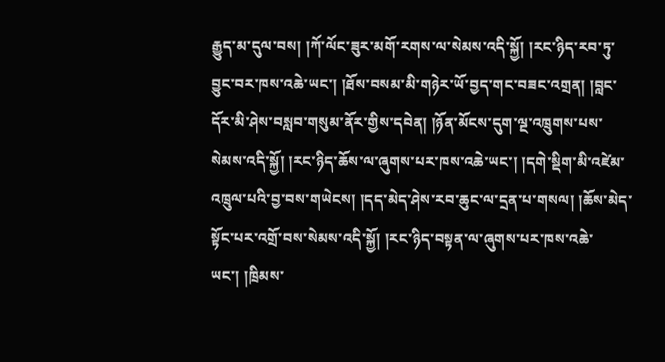རྒྱུད་མ་དུལ་བས། །ཀོ་ལོང་ཟུར་མགོ་རགས་ལ་སེམས་འདི་སྐྱོ། །རང་ཉིད་རབ་ཏུ་བྱུང་བར་ཁས་འཆེ་ཡང་། །ཐོས་བསམ་མི་གཉེར་ཡོ་བྱད་གང་བཟང་འགྲན། །བླང་དོར་མི་ཤེས་བསླབ་གསུམ་ནོར་གྱིས་དབེན། །ཉོན་མོངས་དུག་ལྔ་འཁྲུགས་པས་སེམས་འདི་སྐྱོ། །རང་ཉིད་ཆོས་ལ་ཞུགས་པར་ཁས་འཆེ་ཡང་། །དགེ་སྡིག་མི་འཛེམ་འཁྲུལ་པའི་བྱ་བས་གཡེངས། །དད་མེད་ཤེས་རབ་ཆུང་ལ་དྲན་པ་གསལ། །ཆོས་མེད་སྟོང་པར་འགྲོ་བས་སེམས་འདི་སྐྱོ། །རང་ཉིད་བསྟན་ལ་ཞུགས་པར་ཁས་འཆེ་ཡང་། །ཁྲིམས་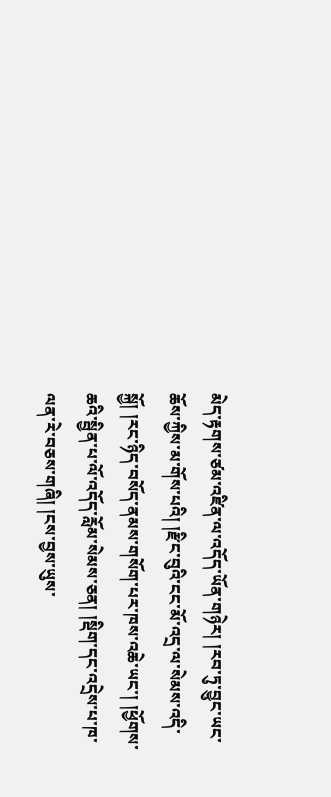མེད་རྟགས་ཙམ་འཛིན་ལ་འདོད་ཡོན་གཉེར། །རབ་ཏུ་བྱུང་ཡང་ཆོས་ཀྱིས་མ་གོས་པའི། །རྫིང་བུའི་ངང་མོ་འདྲ་ལ་སེམས་འདི་སྐྱོ། །རང་ཉིད་བསོད་ནམས་གསོག་པར་ཁས་འཆེ་ཡང་། །ཕྱོགས་ཆའི་སྦྱིན་པ་ལོ་འདོད་རློམ་སེམས་ཅན། །སྡིག་དང་འདྲེས་པ་ཁ་ལན་རེ་བཅས་གཞི། །ངས་བྱས་ཡུས་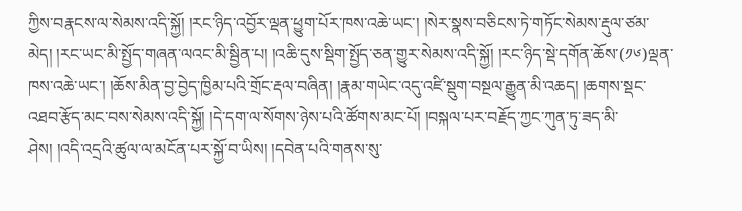ཀྱིས་བརྣངས་ལ་སེམས་འདི་སྐྱོ། །རང་ཉིད་འབྱོར་ལྡན་ཕྱུག་པོར་ཁས་འཆེ་ཡང་། །སེར་སྣས་བཅིངས་ཏེ་གཏོང་སེམས་རྡུལ་ཙམ་མེད། །རང་ཡང་མི་སྤྱོད་གཞན་ལའང་མི་སྦྱིན་པ། །འཆི་དུས་སྡིག་སྤྱོད་ཅན་གྱུར་སེམས་འདི་སྐྱོ། །རང་ཉིད་སྡེ་དགོན་ཆོས་(༡༦)ལྡན་ཁས་འཆེ་ཡང་། །ཆོས་མིན་བྱ་བྱེད་ཁྱིམ་པའི་གྲོང་རྡལ་བཞིན། །རྣམ་གཡེང་འདུ་འཛི་སྡུག་བསྔལ་རྒྱུན་མི་འཆད། །ཆགས་སྡང་འཐབ་རྩོད་མང་བས་སེམས་འདི་སྐྱོ། །དེ་དག་ལ་སོགས་ཉེས་པའི་ཚོགས་མང་པོ། །བསྐལ་པར་བརྗོད་ཀྱང་ཀུན་ཏུ་ཟད་མི་ཤེས། །འདི་འདྲའི་ཚུལ་ལ་མངོན་པར་སྐྱོ་བ་ཡིས། །དབེན་པའི་གནས་སུ་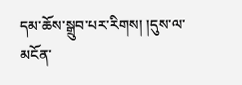དམ་ཆོས་སྒྲུབ་པར་རིགས། །དུས་ལ་མངོན་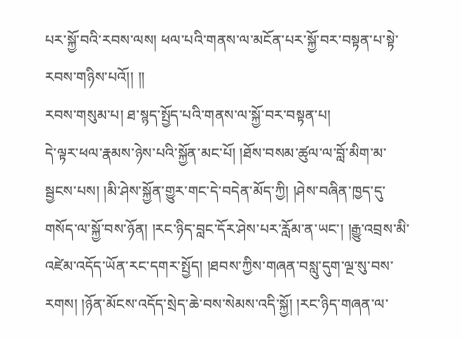པར་སྐྱོ་བའི་རབས་ལས། ཕལ་པའི་གནས་ལ་མངོན་པར་སྐྱོ་བར་བསྟན་པ་སྟེ་རབས་གཉིས་པའོ།། །།
རབས་གསུམ་པ། ཐ་སྙད་སྤྱོད་པའི་གནས་ལ་སྐྱོ་བར་བསྟན་པ།
དེ་ལྟར་ཕལ་རྣམས་ཉེས་པའི་སྐྱོན་མང་པོ། །ཐོས་བསམ་ཚུལ་ལ་བློ་མིག་མ་སྦྱངས་པས། །མི་ཤེས་སྐྱོན་གྱུར་གང་དེ་བདེན་མོད་ཀྱི། །ཤེས་བཞིན་ཁྱད་དུ་གསོད་ལ་སྐྱོ་བས་ཉོན། །རང་ཉིད་བླང་དོར་ཤེས་པར་རློམ་ན་ཡང་། །རྒྱུ་འབྲས་མི་འཛེམ་འདོད་ཡོན་རང་དགར་སྤྱོད། །ཐབས་ཀྱིས་གཞན་བསླུ་དུག་ལྔ་སུ་བས་རགས། །ཉོན་མོངས་འདོད་སྲེད་ཆེ་བས་སེམས་འདི་སྐྱོ། །རང་ཉིད་གཞན་ལ་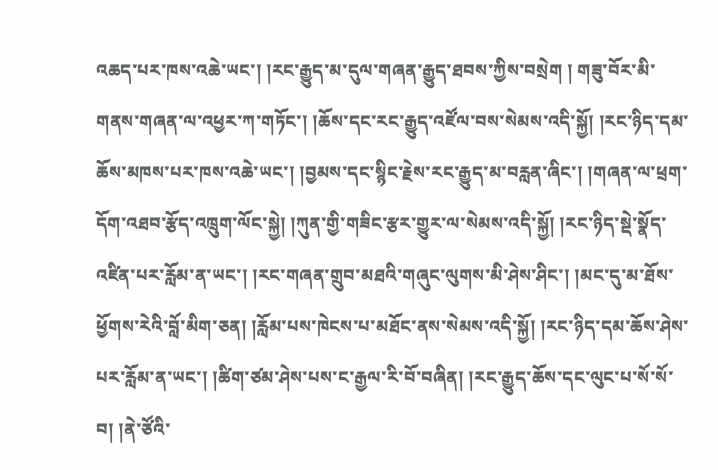འཆད་པར་ཁས་འཆེ་ཡང་། །རང་རྒྱུད་མ་དུལ་གཞན་རྒྱུད་ཐབས་ཀྱིས་བསྲེག ། གཟུ་བོར་མི་གནས་གཞན་ལ་འཕྱར་ཀ་གཏོང་། །ཆོས་དང་རང་རྒྱུད་འཛོལ་བས་སེམས་འདི་སྐྱོ། །རང་ཉིད་དམ་ཆོས་མཁས་པར་ཁས་འཆེ་ཡང་། །བྱམས་དང་སྙིང་རྗེས་རང་རྒྱུད་མ་བརླན་ཞིང་། །གཞན་ལ་ཕྲག་དོག་འཐབ་རྩོད་འཁྲུག་ལོང་སྐྱེ། །ཀུན་གྱི་གཟིང་རྩར་གྱུར་ལ་སེམས་འདི་སྐྱོ། །རང་ཉིད་སྡེ་སྣོད་འཛིན་པར་རློམ་ན་ཡང་། །རང་གཞན་གྲུབ་མཐའི་གཞུང་ལུགས་མི་ཤེས་ཤིང་། །མང་དུ་མ་ཐོས་ཕྱོགས་རེའི་བློ་མིག་ཅན། །རློམ་པས་ཁེངས་པ་མཐོང་ནས་སེམས་འདི་སྐྱོ། །རང་ཉིད་དམ་ཆོས་ཤེས་པར་རློམ་ན་ཡང་། །ཚིག་ཙམ་ཤེས་པས་ང་རྒྱལ་རི་བོ་བཞིན། །རང་རྒྱུད་ཆོས་དང་ལུང་པ་སོ་སོ་བ། །ནེ་ཙོའི་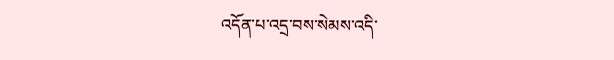འདོན་པ་འདྲ་བས་སེམས་འདི་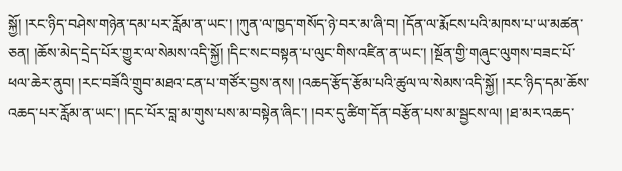སྐྱོ། །རང་ཉིད་བཤེས་གཉེན་དམ་པར་རློམ་ན་ཡང་། །ཀུན་ལ་ཁྱད་གསོད་ཉེ་བར་མ་ཞི་བ། །དོན་ལ་རྨོངས་པའི་མཁས་པ་ཡ་མཚན་ཅན། །ཆོས་མེད་དྲེད་པོར་གྱུར་ལ་སེམས་འདི་སྐྱོ། །དིང་སང་བསྟན་པ་ལུང་གིས་འཛིན་ན་ཡང་། །སྔོན་གྱི་གཞུང་ལུགས་བཟང་པོ་ཕལ་ཆེར་ནུབ། །རང་བཟོའི་གྲུབ་མཐའ་ངན་པ་གཙོར་བྱས་ནས། །འཆད་རྩོད་རྩོམ་པའི་ཚུལ་ལ་སེམས་འདི་སྐྱོ། །རང་ཉིད་དམ་ཆོས་འཆད་པར་རློམ་ན་ཡང་། །དང་པོར་བླ་མ་གུས་པས་མ་བསྟེན་ཞིང་། །བར་དུ་ཚིག་དོན་བརྩོན་པས་མ་སྦྱངས་ལ། །ཐ་མར་འཆད་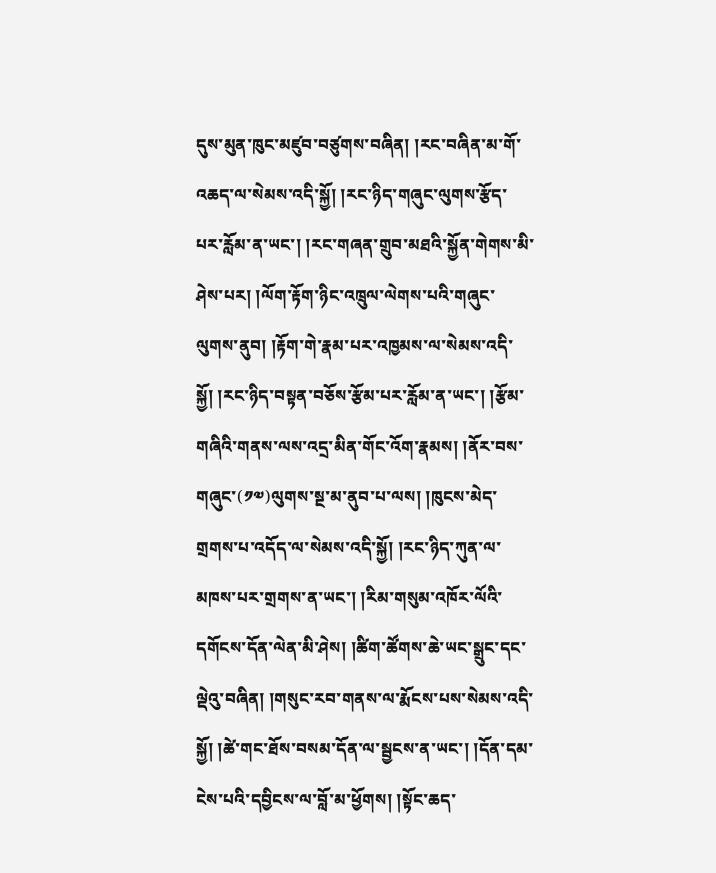དུས་མུན་ཁུང་མཛུབ་བཙུགས་བཞིན། །རང་བཞིན་མ་གོ་འཆད་ལ་སེམས་འདི་སྐྱོ། །རང་ཉིད་གཞུང་ལུགས་རྩོད་པར་རློམ་ན་ཡང་། །རང་གཞན་གྲུབ་མཐའི་སྐྱོན་གེགས་མི་ཤེས་པར། །ལོག་རྟོག་ཉིང་འཁྲུལ་ལེགས་པའི་གཞུང་ལུགས་ནུབ། །རྟོག་གེ་རྣམ་པར་འཁྱམས་ལ་སེམས་འདི་སྐྱོ། །རང་ཉིད་བསྟན་བཅོས་རྩོམ་པར་རློམ་ན་ཡང་། །རྩོམ་གཞིའི་གནས་ལས་འདྲ་མིན་གོང་འོག་རྣམས། །ནོར་བས་གཞུང་(༡༧)ལུགས་སྔ་མ་ནུབ་པ་ལས། །ཁུངས་མེད་གྲགས་པ་འདོད་ལ་སེམས་འདི་སྐྱོ། །རང་ཉིད་ཀུན་ལ་མཁས་པར་གྲགས་ན་ཡང་། །རིམ་གསུམ་འཁོར་ལོའི་དགོངས་དོན་ལེན་མི་ཤེས། །ཚིག་ཚོགས་ཆེ་ཡང་སྒྲུང་དང་ལྡེའུ་བཞིན། །གསུང་རབ་གནས་ལ་རྨོངས་པས་སེམས་འདི་སྐྱོ། །ཚེ་གང་ཐོས་བསམ་དོན་ལ་སྦྱངས་ན་ཡང་། །དོན་དམ་ངེས་པའི་དབྱིངས་ལ་བློ་མ་ཕྱོགས། །སྟོང་ཆད་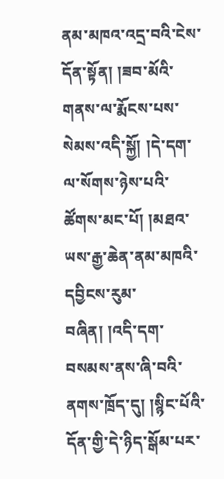ནམ་མཁའ་འདྲ་བའི་ངེས་དོན་སྟོན། །ཟབ་མོའི་གནས་ལ་རྨོངས་པས་སེམས་འདི་སྐྱོ། །དེ་དག་ལ་སོགས་ཉེས་པའི་ཚོགས་མང་པོ། །མཐའ་ཡས་རྒྱ་ཆེན་ནམ་མཁའི་དབྱིངས་རུམ་བཞིན། །འདི་དག་བསམས་ནས་ཞི་བའི་ནགས་ཁྲོད་དུ། །སྙིང་པོའི་དོན་གྱི་དེ་ཉིད་སྒོམ་པར་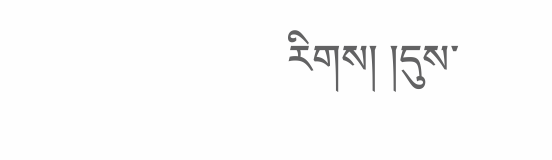རིགས། །དུས་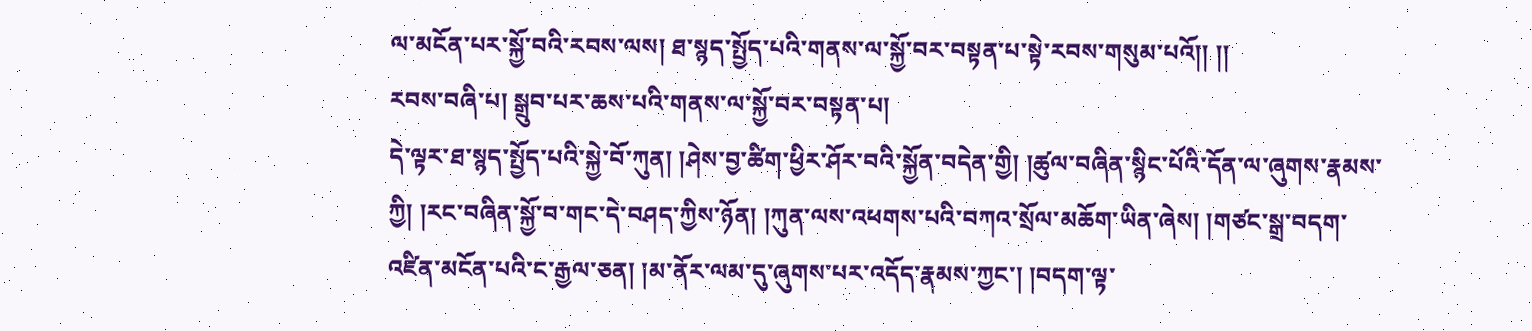ལ་མངོན་པར་སྐྱོ་བའི་རབས་ལས། ཐ་སྙད་སྤྱོད་པའི་གནས་ལ་སྐྱོ་བར་བསྟན་པ་སྟེ་རབས་གསུམ་པའོ།། །།
རབས་བཞི་པ། སྒྲུབ་པར་ཆས་པའི་གནས་ལ་སྐྱོ་བར་བསྟན་པ།
དེ་ལྟར་ཐ་སྙད་སྤྱོད་པའི་སྐྱེ་བོ་ཀུན། །ཤེས་བྱ་ཚིག་ཕྱིར་ཤོར་བའི་སྐྱོན་བདེན་གྱི། །ཚུལ་བཞིན་སྙིང་པོའི་དོན་ལ་ཞུགས་རྣམས་ཀྱི། །རང་བཞིན་སྐྱོ་བ་གང་དེ་བཤད་ཀྱིས་ཉོན། །ཀུན་ལས་འཕགས་པའི་བཀའ་སྲོལ་མཆོག་ཡིན་ཞེས། །གཙང་སྒྲ་བདག་འཛིན་མངོན་པའི་ང་རྒྱལ་ཅན། །མ་ནོར་ལམ་དུ་ཞུགས་པར་འདོད་རྣམས་ཀྱང་། །བདག་ལྟ་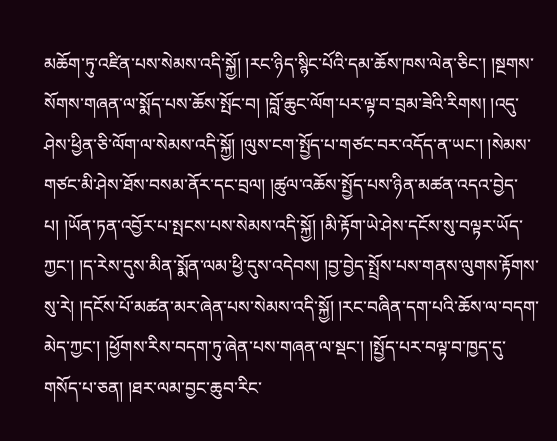མཆོག་ཏུ་འཛིན་པས་སེམས་འདི་སྐྱོ། །རང་ཉིད་སྙིང་པོའི་དམ་ཆོས་ཁས་ལེན་ཅིང་། །སྔགས་སོགས་གཞན་ལ་སྨོད་པས་ཆོས་སྤོང་བ། །བློ་ཆུང་ལོག་པར་ལྟ་བ་བྲམ་ཟེའི་རིགས། །འདུ་ཤེས་ཕྱིན་ཅི་ལོག་ལ་སེམས་འདི་སྐྱོ། །ལུས་ངག་སྤྱོད་པ་གཙང་བར་འདོད་ན་ཡང་། །སེམས་གཙང་མི་ཤེས་ཐོས་བསམ་ནོར་དང་བྲལ། །ཚུལ་འཆོས་སྤྱོད་པས་ཉིན་མཚན་འདའ་བྱེད་པ། །ཡོན་ཏན་འབྱོར་པ་སྤངས་པས་སེམས་འདི་སྐྱོ། །མི་རྟོག་ཡེ་ཤེས་དངོས་སུ་བལྟར་ཡོད་ཀྱང་། །ད་རེས་དུས་མིན་སྨོན་ལམ་ཕྱི་དུས་འདེབས། །བྱ་བྱེད་སྤྲོས་པས་གནས་ལུགས་རྟོགས་སུ་རེ། །དངོས་པོ་མཚན་མར་ཞེན་པས་སེམས་འདི་སྐྱོ། །རང་བཞིན་དག་པའི་ཆོས་ལ་བདག་མེད་ཀྱང་། །ཕྱོགས་རིས་བདག་ཏུ་ཞེན་པས་གཞན་ལ་སྡང་། །སྤྱོད་པར་བལྟ་བ་ཁྱད་དུ་གསོད་པ་ཅན། །ཐར་ལམ་བྱང་ཆུབ་རིང་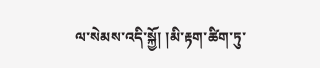ལ་སེམས་འདི་སྐྱོ། །མི་རྟག་ཚིག་ཏུ་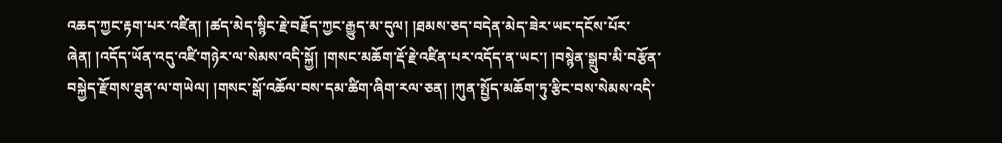འཆད་ཀྱང་རྟག་པར་འཛིན། །ཚད་མེད་སྙིང་རྗེ་བརྗོད་ཀྱང་རྒྱུད་མ་དུལ། །ཐམས་ཅད་བདེན་མེད་ཟེར་ཡང་དངོས་པོར་ཞེན། །འདོད་ཡོན་འདུ་འཛི་གཉེར་ལ་སེམས་འདི་སྐྱོ། །གསང་མཆོག་རྡོ་རྗེ་འཛིན་པར་འདོད་ན་ཡང་། །བསྙེན་སྒྲུབ་མི་བརྩོན་བསྐྱེད་རྫོགས་ཐུན་ལ་གཡེལ། །གསང་སྒོ་འཆོལ་བས་དམ་ཚིག་ཞིག་རལ་ཅན། །ཀུན་སྤྱོད་མཆོག་ཏུ་རྩིང་བས་སེམས་འདི་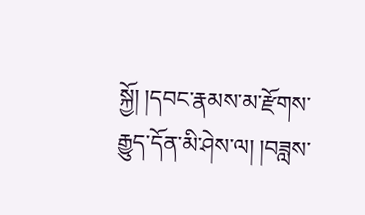སྐྱོ། །དབང་རྣམས་མ་རྫོགས་རྒྱུད་དོན་མི་ཤེས་ལ། །བཟླས་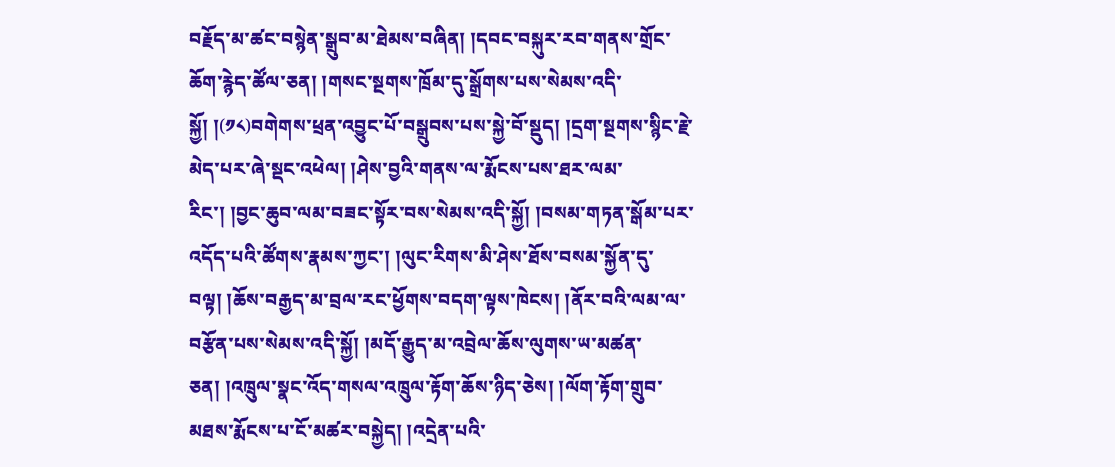བརྗོད་མ་ཚང་བསྙེན་སྒྲུབ་མ་ཐེམས་བཞིན། །དབང་བསྐུར་རབ་གནས་གྲོང་ཆོག་རྙེད་ཚོལ་ཅན། །གསང་སྔགས་ཁྲོམ་དུ་སྒྲོགས་པས་སེམས་འདི་སྐྱོ། །(༡༨)བགེགས་ཕྲན་འབྱུང་པོ་བསྒྲུབས་པས་སྐྱེ་བོ་སྡུད། །དྲག་སྔགས་སྙིང་རྗེ་མེད་པར་ཞེ་སྡང་འཕེལ། །ཤེས་བྱའི་གནས་ལ་རྨོངས་པས་ཐར་ལམ་རིང་། །བྱང་ཆུབ་ལམ་བཟང་སྟོར་བས་སེམས་འདི་སྐྱོ། །བསམ་གཏན་སྒོམ་པར་འདོད་པའི་ཚོགས་རྣམས་ཀྱང་། །ལུང་རིགས་མི་ཤེས་ཐོས་བསམ་སྐྱོན་དུ་བལྟ། །ཆོས་བརྒྱད་མ་བྲལ་རང་ཕྱོགས་བདག་ལྟས་ཁེངས། །ནོར་བའི་ལམ་ལ་བརྩོན་པས་སེམས་འདི་སྐྱོ། །མདོ་རྒྱུད་མ་འབྲེལ་ཆོས་ལུགས་ཡ་མཚན་ཅན། །འཁྲུལ་སྣང་འོད་གསལ་འཁྲུལ་རྟོག་ཆོས་ཉིད་ཅེས། །ལོག་རྟོག་གྲུབ་མཐས་རྨོངས་པ་ངོ་མཚར་བསྐྱེད། །འདྲེན་པའི་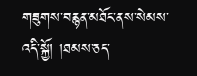གཟུགས་བརྙན་མཐོང་ནས་སེམས་འདི་སྐྱོ། །ཐམས་ཅད་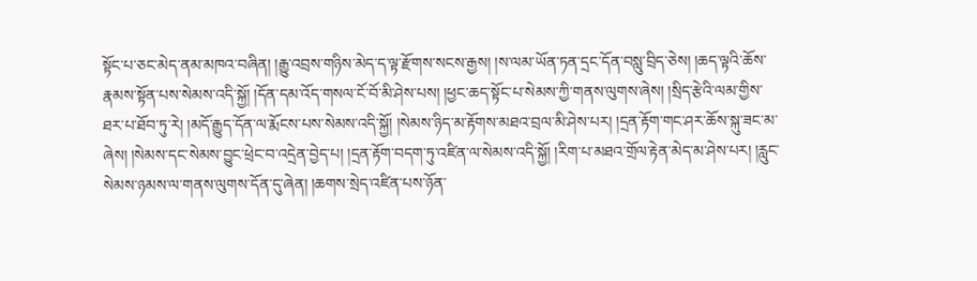སྟོང་པ་ཅང་མེད་ནམ་མཁའ་བཞིན། །རྒྱུ་འབྲས་གཉིས་མེད་ད་ལྟ་རྫོགས་སངས་རྒྱས། །ས་ལམ་ཡོན་ཏན་དྲང་དོན་བསླུ་བྲིད་ཅེས། །ཆད་ལྟའི་ཆོས་རྣམས་སྟོན་པས་སེམས་འདི་སྐྱོ། །དོན་དམ་འོད་གསལ་ངོ་བོ་མི་ཤེས་པས། །ཕྱང་ཆད་སྟོང་པ་སེམས་ཀྱི་གནས་ལུགས་ཞེས། །སྲིད་རྩེའི་ལམ་གྱིས་ཐར་པ་ཐོབ་ཏུ་རེ། །མདོ་རྒྱུད་དོན་ལ་རྨོངས་པས་སེམས་འདི་སྐྱོ། །སེམས་ཉིད་མ་རྟོགས་མཐའ་བྲལ་མི་ཤེས་པར། །དྲན་རྟོག་གང་ཤར་ཆོས་སྐུ་ཟང་མ་ཞེས། །སེམས་དང་སེམས་བྱུང་ཕྲེང་བ་འདྲེན་བྱེད་པ། །དྲན་རྟོག་བདག་ཏུ་འཛིན་ལ་སེམས་འདི་སྐྱོ། །རིག་པ་མཐའ་གྲོལ་རྟེན་མེད་མ་ཤེས་པར། །རླུང་སེམས་ཉམས་ལ་གནས་ལུགས་དོན་དུ་ཞེན། །ཆགས་སྲེད་འཛིན་པས་ཉོན་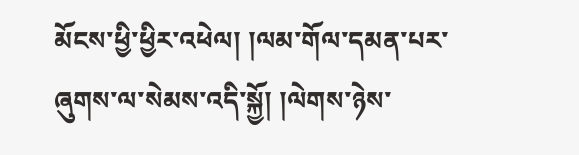མོངས་ཕྱི་ཕྱིར་འཕེལ། །ལམ་གོལ་དམན་པར་ཞུགས་ལ་སེམས་འདི་སྐྱོ། །ལེགས་ཉེས་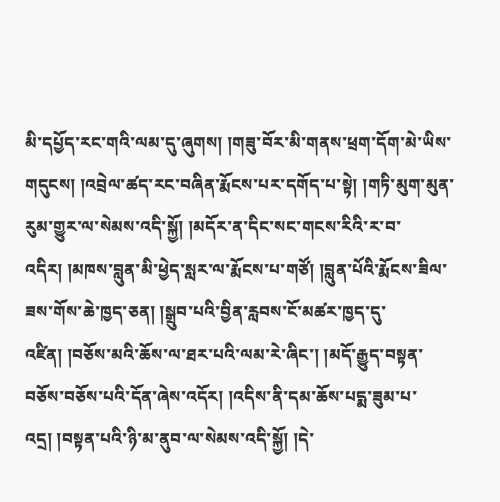མི་དཔྱོད་རང་གའི་ལམ་དུ་ཞུགས། །གཟུ་བོར་མི་གནས་ཕྲག་དོག་མེ་ཡིས་གདུངས། །འབྲེལ་ཚད་རང་བཞིན་རྨོངས་པར་དགོད་པ་སྟེ། །གཏི་མུག་མུན་རུམ་གྱུར་ལ་སེམས་འདི་སྐྱོ། །མདོར་ན་དིང་སང་གངས་རིའི་ར་བ་འདིར། །མཁས་བླུན་མི་ཕྱེད་སླར་ལ་རྨོངས་པ་གཙོ། །བླུན་པོའི་རྨོངས་ཟིལ་ཟས་གོས་ཆེ་ཁྱད་ཅན། །སྒྲུབ་པའི་བྱིན་རླབས་ངོ་མཚར་ཁྱད་དུ་འཛིན། །བཅོས་མའི་ཆོས་ལ་ཐར་པའི་ལམ་རེ་ཞིང་། །མདོ་རྒྱུད་བསྟན་བཅོས་བཅོས་པའི་དོན་ཞེས་འདོར། །འདིས་ནི་དམ་ཆོས་པདྨ་ཟུམ་པ་འདྲ། །བསྟན་པའི་ཉི་མ་ནུབ་ལ་སེམས་འདི་སྐྱོ། །དེ་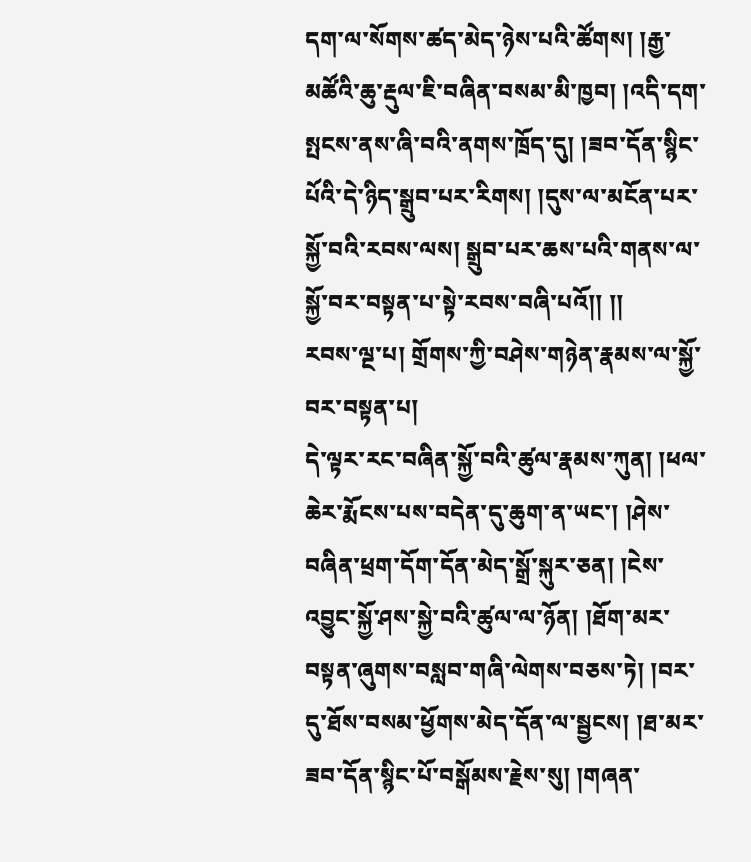དག་ལ་སོགས་ཚད་མེད་ཉེས་པའི་ཚོགས། །རྒྱ་མཚོའི་ཆུ་རྡུལ་ཇི་བཞིན་བསམ་མི་ཁྱབ། །འདི་དག་སྤངས་ནས་ཞི་བའི་ནགས་ཁྲོད་དུ། །ཟབ་དོན་སྙིང་པོའི་དེ་ཉིད་སྒྲུབ་པར་རིགས། །དུས་ལ་མངོན་པར་སྐྱོ་བའི་རབས་ལས། སྒྲུབ་པར་ཆས་པའི་གནས་ལ་སྐྱོ་བར་བསྟན་པ་སྟེ་རབས་བཞི་པའོ།། །།
རབས་ལྔ་པ། གྲོགས་ཀྱི་བཤེས་གཉེན་རྣམས་ལ་སྐྱོ་བར་བསྟན་པ།
དེ་ལྟར་རང་བཞིན་སྐྱོ་བའི་ཚུལ་རྣམས་ཀུན། །ཕལ་ཆེར་རྨོངས་པས་བདེན་དུ་ཆུག་ན་ཡང་། །ཤེས་བཞིན་ཕྲག་དོག་དོན་མེད་སྒྲོ་སྐུར་ཅན། །ངེས་འབྱུང་སྐྱོ་ཤས་སྐྱེ་བའི་ཚུལ་ལ་ཉོན། །ཐོག་མར་བསྟན་ཞུགས་བསླབ་གཞི་ལེགས་བཅས་ཏེ། །བར་དུ་ཐོས་བསམ་ཕྱོགས་མེད་དོན་ལ་སྦྱངས། །ཐ་མར་ཟབ་དོན་སྙིང་པོ་བསྒོམས་རྗེས་སུ། །གཞན་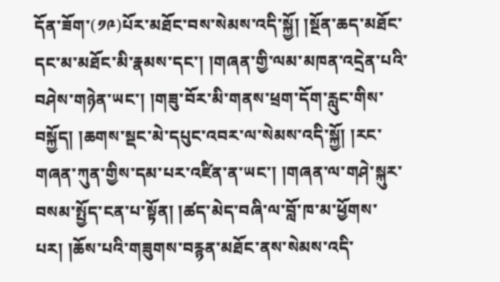དོན་ཟོག་(༡༩)པོར་མཐོང་བས་སེམས་འདི་སྐྱོ། །སྔོན་ཆད་མཐོང་དང་མ་མཐོང་མི་རྣམས་དང་། །གཞན་གྱི་ལམ་མཁན་འདྲེན་པའི་བཤེས་གཉེན་ཡང་། །གཟུ་བོར་མི་གནས་ཕྲག་དོག་རླུང་གིས་བསྐྱོད། །ཆགས་སྡང་མེ་དཔུང་འབར་ལ་སེམས་འདི་སྐྱོ། །རང་གཞན་ཀུན་གྱིས་དམ་པར་འཛིན་ན་ཡང་། །གཞན་ལ་གཤེ་སྐུར་བསམ་སྤྱོད་ངན་པ་སྟོན། །ཚད་མེད་བཞི་ལ་བློ་ཁ་མ་ཕྱོགས་པར། །ཆོས་པའི་གཟུགས་བརྙན་མཐོང་ནས་སེམས་འདི་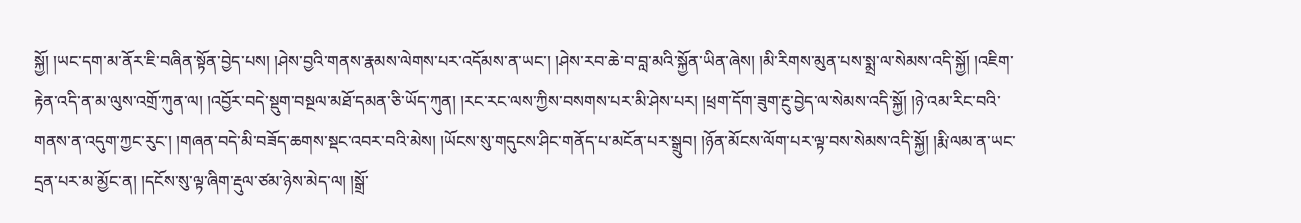སྐྱོ། །ཡང་དག་མ་ནོར་ཇི་བཞིན་སྟོན་བྱེད་པས། །ཤེས་བྱའི་གནས་རྣམས་ལེགས་པར་འདོམས་ན་ཡང་། །ཤེས་རབ་ཆེ་བ་བླ་མའི་སྐྱོན་ཡིན་ཞེས། །མི་རིགས་མུན་པས་སྨྲ་ལ་སེམས་འདི་སྐྱོ། །འཇིག་རྟེན་འདི་ན་མ་ལུས་འགྲོ་ཀུན་ལ། །འབྱོར་བདེ་སྡུག་བསྔལ་མཐོ་དམན་ཅི་ཡོད་ཀུན། །རང་རང་ལས་ཀྱིས་བསགས་པར་མི་ཤེས་པར། །ཕྲག་དོག་ཟུག་རྔུ་བྱེད་ལ་སེམས་འདི་སྐྱོ། །ཉེ་འམ་རིང་བའི་གནས་ན་འདུག་ཀྱང་རུང་། །གཞན་བདེ་མི་བཟོད་ཆགས་སྡང་འབར་བའི་མེས། །ཡོངས་སུ་གདུངས་ཤིང་གནོད་པ་མངོན་པར་སྒྲུབ། །ཉོན་མོངས་ལོག་པར་ལྟ་བས་སེམས་འདི་སྐྱོ། །རྨི་ལམ་ན་ཡང་དྲན་པར་མ་མྱོང་ན། །དངོས་སུ་ལྟ་ཞིག་རྡུལ་ཙམ་ཉེས་མེད་ལ། །སྒྲོ་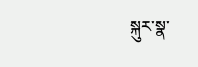སྐུར་སྣ་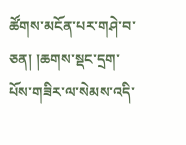ཚོགས་མངོན་པར་གཤེ་བ་ཅན། །ཆགས་སྡང་དྲག་པོས་གཟིར་ལ་སེམས་འདི་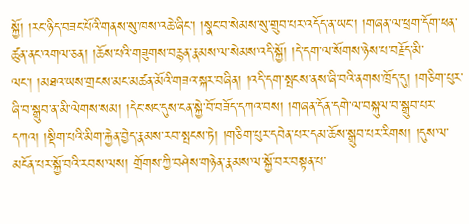སྐྱོ། །རང་ཉིད་བཟང་པོའི་གནས་སུ་ཁས་འཆེ་ཞིང་། །སྣང་བ་སེམས་སུ་གྲུབ་པར་འདོད་ན་ཡང་། །གཞན་ལ་ཕྲག་དོག་ཕན་ཚུན་ནང་འགལ་ཅན། །ཆོས་པའི་གཟུགས་བརྙན་རྣམས་ལ་སེམས་འདི་སྐྱོ། །དེ་དག་ལ་སོགས་ཉེས་པ་བརྗོད་མི་ལང་། །མཐའ་ཡས་གྲངས་མང་མཚན་མོའི་གཟའ་སྐར་བཞིན། །འདི་དག་སྤངས་ནས་ཞི་བའི་ནགས་ཁྲོད་དུ། །གཅིག་པུར་ཞི་བ་སྒྲུབ་ན་མི་ལེགས་སམ། །དེང་སང་དུས་ངན་སྐྱེ་བོ་བཟོད་དཀའ་བས། །གཞན་དོན་དགེ་ལ་བསྐུལ་བ་སྒྲུབ་པར་དཀའ། །སྡིག་པའི་མིག་རྐྱེན་བྱེད་རྣམས་རབ་སྤངས་ཏེ། །གཅིག་པུར་དབེན་པར་དམ་ཆོས་སྒྲུབ་པར་རིགས། །དུས་ལ་མངོན་པར་སྐྱོ་བའི་རབས་ལས། གྲོགས་ཀྱི་བཤེས་གཉེན་རྣམས་ལ་སྐྱོ་བར་བསྟན་པ་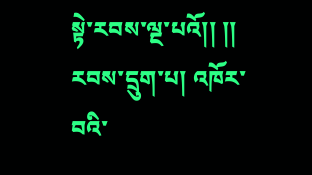སྟེ་རབས་ལྔ་པའོ།། །།
རབས་དྲུག་པ། འཁོར་བའི་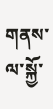གནས་ལ་སྐྱོ་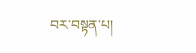བར་བསྟན་པ།